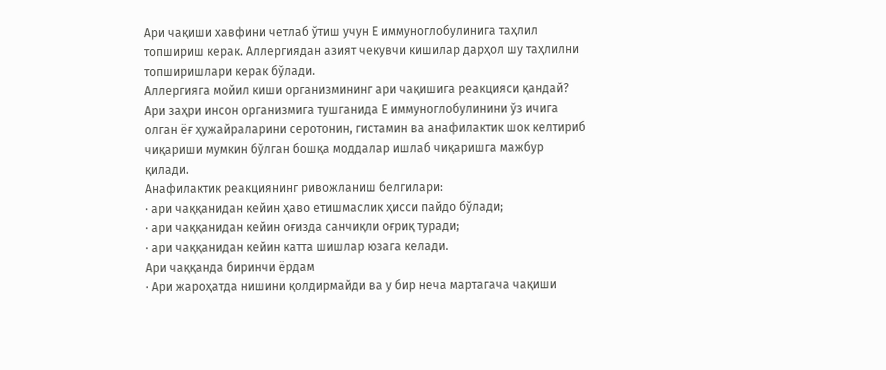Ари чақиши хавфини четлаб ўтиш учун Е иммуноглобулинига таҳлил топшириш керак. Аллергиядан азият чекувчи кишилар дарҳол шу таҳлилни топширишлари керак бўлади.
Аллергияга мойил киши организмининг ари чақишига реакцияси қандай?
Ари заҳри инсон организмига тушганида Е иммуноглобулинини ўз ичига олган ёғ ҳужайраларини серотонин, гистамин ва анафилактик шок келтириб чиқариши мумкин бўлган бошқа моддалар ишлаб чиқаришга мажбур қилади.
Анафилактик реакциянинг ривожланиш белгилари:
· ари чаққанидан кейин ҳаво етишмаслик ҳисси пайдо бўлади;
· ари чаққанидан кейин оғизда санчиқли оғриқ туради;
· ари чаққанидан кейин катта шишлар юзага келади.
Ари чаққанда биринчи ёрдам
· Ари жароҳатда нишини қолдирмайди ва у бир неча мартагача чақиши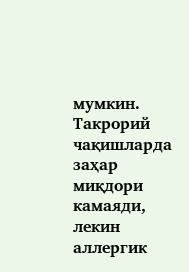мумкин. Такрорий чақишларда заҳар миқдори камаяди, лекин аллергик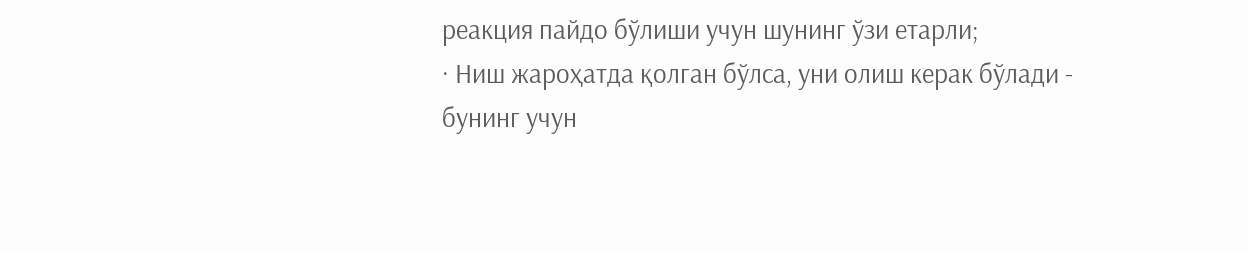реакция пайдо бўлиши учун шунинг ўзи етарли;
· Ниш жароҳатда қолган бўлса, уни олиш керак бўлади - бунинг учун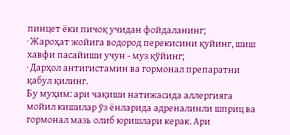пинцет ёки пичоқ учидан фойдаланинг;
· Жароҳат жойига водород перекисини қуйинг, шиш хавфи пасайиши учун - муз қўйинг;
· Дарҳол антигистамин ва гормонал препаратни қабул қилинг.
Бу муҳим: ари чақиши натижасида аллергияга мойил кишилар ўз ёнларида адреналинли шприц ва гормонал мазь олиб юришлари керак. Ари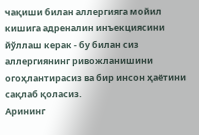чақиши билан аллергияга мойил кишига адреналин инъекциясини йўллаш керак - бу билан сиз аллергиянинг ривожланишини огоҳлантирасиз ва бир инсон ҳаётини сақлаб қоласиз.
Арининг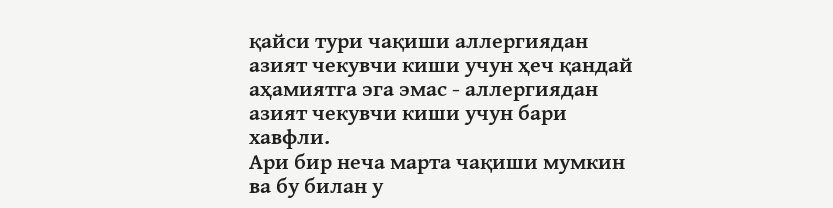қайси тури чақиши аллергиядан азият чекувчи киши учун ҳеч қандай аҳамиятга эга эмас - аллергиядан азият чекувчи киши учун бари хавфли.
Ари бир неча марта чақиши мумкин ва бу билан у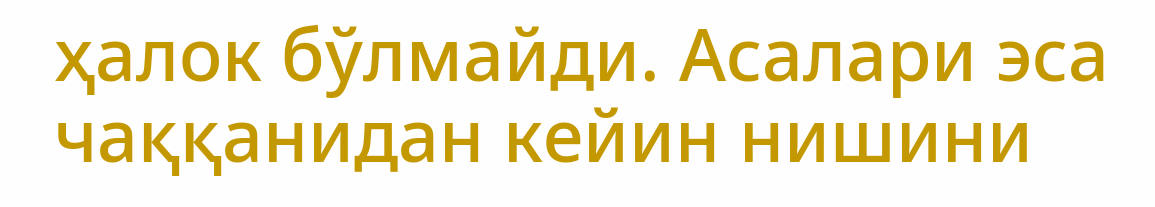ҳалок бўлмайди. Асалари эса чаққанидан кейин нишини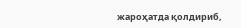жароҳатда қолдириб,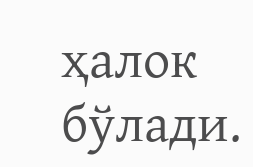ҳалок бўлади.